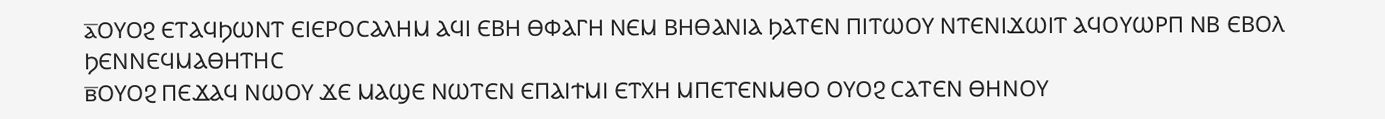ⲁ̅ⲞⲨⲞϨ ⲈⲦⲀϤϦⲰⲚⲦ ⲈⲒⲈⲢⲞⲤⲀⲖⲎⲘ ⲀϤⲒ ⲈⲂⲎ ⲐⲪⲀⲄⲎ ⲚⲈⲘ ⲂⲎⲐⲀⲚⲒⲀ ϦⲀⲦⲈⲚ ⲠⲒⲦⲰⲞⲨ ⲚⲦⲈⲚⲒϪⲰⲒⲦ ⲀϤⲞⲨⲰⲢⲠ ⲚⲂ ⲈⲂⲞⲖ ϦⲈⲚⲚⲈϤⲘⲀⲐⲎⲦⲎⲤ
ⲃ̅ⲞⲨⲞϨ ⲠⲈϪⲀϤ ⲚⲰⲞⲨ ϪⲈ ⲘⲀϢⲈ ⲚⲰⲦⲈⲚ ⲈⲠⲀⲒϮⲘⲒ ⲈⲦⲬⲎ ⲘⲠⲈⲦⲈⲚⲘⲐⲞ ⲞⲨⲞϨ ⲤⲀⲦⲈⲚ ⲐⲎⲚⲞⲨ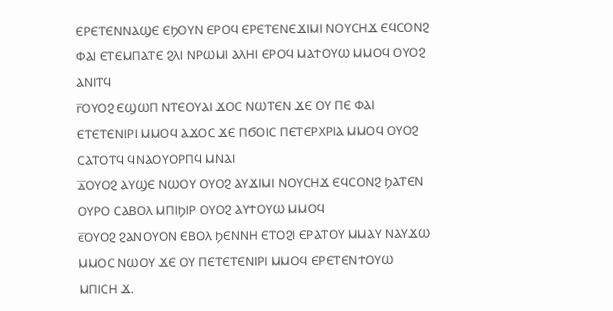ⲈⲢⲈⲦⲈⲚⲚⲀϢⲈ ⲈϦⲞⲨⲚ ⲈⲢⲞϤ ⲈⲢⲈⲦⲈⲚⲈϪⲒⲘⲒ ⲚⲞⲨⲤⲎϪ ⲈϤⲤⲞⲚϨ ⲪⲀⲒ ⲈⲦⲈⲘⲠⲀⲦⲈ ϨⲖⲒ ⲚⲢⲰⲘⲒ ⲀⲖⲎⲒ ⲈⲢⲞϤ ⲘⲀϮⲞⲨⲰ ⲘⲘⲞϤ ⲞⲨⲞϨ ⲀⲚⲒⲦϤ
ⲅ̅ⲞⲨⲞϨ ⲈϢⲰⲠ ⲚⲦⲈⲞⲨⲀⲒ ϪⲞⲤ ⲚⲰⲦⲈⲚ ϪⲈ ⲞⲨ ⲠⲈ ⲪⲀⲒ ⲈⲦⲈⲦⲈⲚⲒⲢⲒ ⲘⲘⲞϤ ⲀϪⲞⲤ ϪⲈ ⲠϬⲞⲒⲤ ⲠⲈⲦⲈⲢⲬⲢⲒⲀ ⲘⲘⲞϤ ⲞⲨⲞϨ ⲤⲀⲦⲞⲦϤ ϤⲚⲀⲞⲨⲞⲢⲠϤ ⲘⲚⲀⲒ
ⲇ̅ⲞⲨⲞϨ ⲀⲨϢⲈ ⲚⲰⲞⲨ ⲞⲨⲞϨ ⲀⲨϪⲒⲘⲒ ⲚⲞⲨⲤⲎϪ ⲈϤⲤⲞⲚϨ ϦⲀⲦⲈⲚ ⲞⲨⲢⲞ ⲤⲀⲂⲞⲖ ⲘⲠⲒϦⲒⲢ ⲞⲨⲞϨ ⲀⲨϮⲞⲨⲰ ⲘⲘⲞϤ
ⲉ̅ⲞⲨⲞϨ ϨⲀⲚⲞⲨⲞⲚ ⲈⲂⲞⲖ ϦⲈⲚⲚⲎ ⲈⲦⲞϨⲒ ⲈⲢⲀⲦⲞⲨ ⲘⲘⲀⲨ ⲚⲀⲨϪⲰ ⲘⲘⲞⲤ ⲚⲰⲞⲨ ϪⲈ ⲞⲨ ⲠⲈⲦⲈⲦⲈⲚⲒⲢⲒ ⲘⲘⲞϤ ⲈⲢⲈⲦⲈⲚϮⲞⲨⲰ ⲘⲠⲒⲤⲎ Ϫ.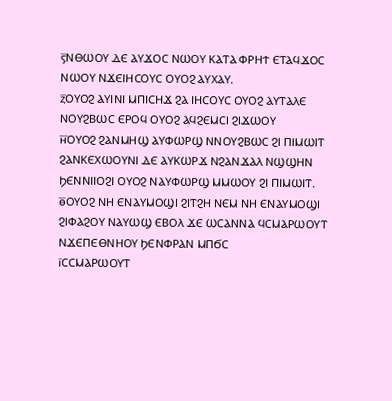ⲋ̅ⲚⲐⲰⲞⲨ ⲆⲈ ⲀⲨϪⲞⲤ ⲚⲰⲞⲨ ⲔⲀⲦⲀ ⲪⲢⲎϮ ⲈⲦⲀϤϪⲞⲤ ⲚⲰⲞⲨ ⲚϪⲈⲒⲎⲤⲞⲨⲤ ⲞⲨⲞϨ ⲀⲨⲬⲀⲨ.
ⲍ̅ⲞⲨⲞϨ ⲀⲨⲒⲚⲒ ⲘⲠⲒⲤⲎϪ ϨⲀ ⲒⲎⲤⲞⲨⲤ ⲞⲨⲞϨ ⲀⲨⲦⲀⲖⲈ ⲚⲞⲨϨⲂⲰⲤ ⲈⲢⲞϤ ⲞⲨⲞϨ ⲀϤϨⲈⲘⲤⲒ ϨⲒϪⲰⲞⲨ
ⲏ̅ⲞⲨⲞϨ ϨⲀⲚⲘⲎϢ ⲀⲨⲪⲰⲢϢ ⲚⲚⲞⲨϨⲂⲰⲤ ϨⲒ ⲠⲒⲘⲰⲒⲦ ϨⲀⲚⲔⲈⲬⲰⲞⲨⲚⲒ ⲆⲈ ⲀⲨⲔⲰⲢϪ ⲚϨⲀⲚϪⲀⲖ ⲚϢϢⲎⲚ ϦⲈⲚⲚⲒⲒⲞϨⲒ ⲞⲨⲞϨ ⲚⲀⲨⲪⲰⲢϢ ⲘⲘⲰⲞⲨ ϨⲒ ⲠⲒⲘⲰⲒⲦ.
ⲑ̅ⲞⲨⲞϨ ⲚⲎ ⲈⲚⲀⲨⲘⲞϢⲒ ϨⲒⲦϨⲎ ⲚⲈⲘ ⲚⲎ ⲈⲚⲀⲨⲘⲞϢⲒ ϨⲒⲪⲀϨⲞⲨ ⲚⲀⲨⲰϢ ⲈⲂⲞⲖ ϪⲈ ⲰⲤⲀⲚⲚⲀ ϤⲤⲘⲀⲢⲰⲞⲨⲦ ⲚϪⲈⲠⲈⲐⲚⲎⲞⲨ ϦⲈⲚⲪⲢⲀⲚ ⲘⲠϬⲤ
ⲓ̅ⲤⲤⲘⲀⲢⲰⲞⲨⲦ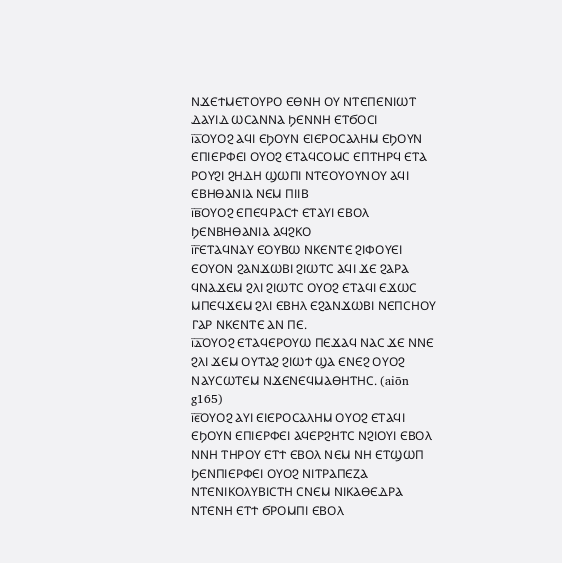ⲚϪⲈϮⲘⲈⲦⲞⲨⲢⲞ ⲈⲐⲚⲎ ⲞⲨ ⲚⲦⲈⲠⲈⲚⲒⲰⲦ ⲆⲀⲨⲒⲆ ⲰⲤⲀⲚⲚⲀ ϦⲈⲚⲚⲎ ⲈⲦϬⲞⲤⲒ
ⲓ̅ⲁ̅ⲞⲨⲞϨ ⲀϤⲒ ⲈϦⲞⲨⲚ ⲈⲒⲈⲢⲞⲤⲀⲖⲎⲘ ⲈϦⲞⲨⲚ ⲈⲠⲒⲈⲢⲪⲈⲒ ⲞⲨⲞϨ ⲈⲦⲀϤⲤⲞⲘⲤ ⲈⲠⲦⲎⲢϤ ⲈⲦⲀ ⲢⲞⲨϨⲒ ϨⲎⲆⲎ ϢⲰⲠⲒ ⲚⲦⲈⲞⲨⲞⲨⲚⲞⲨ ⲀϤⲒ ⲈⲂⲎⲐⲀⲚⲒⲀ ⲚⲈⲘ ⲠⲒⲒⲂ
ⲓ̅ⲃ̅ⲞⲨⲞϨ ⲈⲠⲈϤⲢⲀⲤϮ ⲈⲦⲀⲨⲒ ⲈⲂⲞⲖ ϦⲈⲚⲂⲎⲐⲀⲚⲒⲀ ⲀϤϨⲔⲞ
ⲓ̅ⲅ̅ⲈⲦⲀϤⲚⲀⲨ ⲈⲞⲨⲂⲰ ⲚⲔⲈⲚⲦⲈ ϨⲒⲪⲞⲨⲈⲒ ⲈⲞⲨⲞⲚ ϨⲀⲚϪⲰⲂⲒ ϨⲒⲰⲦⲤ ⲀϤⲒ ϪⲈ ϨⲀⲢⲀ ϤⲚⲀϪⲈⲘ ϨⲖⲒ ϨⲒⲰⲦⲤ ⲞⲨⲞϨ ⲈⲦⲀϤⲒ ⲈϪⲰⲤ ⲘⲠⲈϤϪⲈⲘ ϨⲖⲒ ⲈⲂⲎⲖ ⲈϨⲀⲚϪⲰⲂⲒ ⲚⲈⲠⲤⲎⲞⲨ ⲄⲀⲢ ⲚⲔⲈⲚⲦⲈ ⲀⲚ ⲠⲈ.
ⲓ̅ⲇ̅ⲞⲨⲞϨ ⲈⲦⲀϤⲈⲢⲞⲨⲰ ⲠⲈϪⲀϤ ⲚⲀⲤ ϪⲈ ⲚⲚⲈ ϨⲖⲒ ϪⲈⲘ ⲞⲨⲦⲀϨ ϨⲒⲰϮ ϢⲀ ⲈⲚⲈϨ ⲞⲨⲞϨ ⲚⲀⲨⲤⲰⲦⲈⲘ ⲚϪⲈⲚⲈϤⲘⲀⲐⲎⲦⲎⲤ. (aiōn g165)
ⲓ̅ⲉ̅ⲞⲨⲞϨ ⲀⲨⲒ ⲈⲒⲈⲢⲞⲤⲀⲖⲎⲘ ⲞⲨⲞϨ ⲈⲦⲀϤⲒ ⲈϦⲞⲨⲚ ⲈⲠⲒⲈⲢⲪⲈⲒ ⲀϤⲈⲢϨⲎⲦⲤ ⲚϨⲒⲞⲨⲒ ⲈⲂⲞⲖ ⲚⲚⲎ ⲦⲎⲢⲞⲨ ⲈⲦϮ ⲈⲂⲞⲖ ⲚⲈⲘ ⲚⲎ ⲈⲦϢⲰⲠ ϦⲈⲚⲠⲒⲈⲢⲪⲈⲒ ⲞⲨⲞϨ ⲚⲒⲦⲢⲀⲠⲈⲌⲀ ⲚⲦⲈⲚⲒⲔⲞⲖⲨⲂⲒⲤⲦⲎ ⲤⲚⲈⲘ ⲚⲒⲔⲀⲐⲈⲆⲢⲀ ⲚⲦⲈⲚⲎ ⲈⲦϮ ϬⲢⲞⲘⲠⲒ ⲈⲂⲞⲖ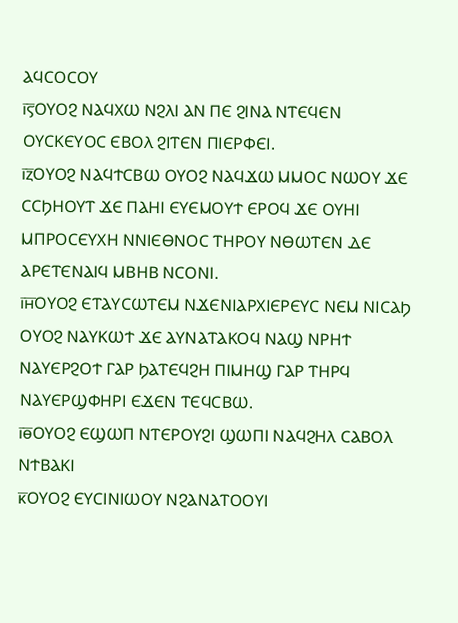ⲀϤⲤⲞⲤⲞⲨ
ⲓ̅ⲋ̅ⲞⲨⲞϨ ⲚⲀϤⲬⲰ ⲚϨⲖⲒ ⲀⲚ ⲠⲈ ϨⲒⲚⲀ ⲚⲦⲈϤⲈⲚ ⲞⲨⲤⲔⲈⲨⲞⲤ ⲈⲂⲞⲖ ϨⲒⲦⲈⲚ ⲠⲒⲈⲢⲪⲈⲒ.
ⲓ̅ⲍ̅ⲞⲨⲞϨ ⲚⲀϤϮⲤⲂⲰ ⲞⲨⲞϨ ⲚⲀϤϪⲰ ⲘⲘⲞⲤ ⲚⲰⲞⲨ ϪⲈ ⲤⲤϦⲎⲞⲨⲦ ϪⲈ ⲠⲀⲎⲒ ⲈⲨⲈⲘⲞⲨϮ ⲈⲢⲞϤ ϪⲈ ⲞⲨⲎⲒ ⲘⲠⲢⲞⲤⲈⲨⲬⲎ ⲚⲚⲒⲈⲐⲚⲞⲤ ⲦⲎⲢⲞⲨ ⲚⲐⲰⲦⲈⲚ ⲆⲈ ⲀⲢⲈⲦⲈⲚⲀⲒϤ ⲘⲂⲎⲂ ⲚⲤⲞⲚⲒ.
ⲓ̅ⲏ̅ⲞⲨⲞϨ ⲈⲦⲀⲨⲤⲰⲦⲈⲘ ⲚϪⲈⲚⲒⲀⲢⲬⲒⲈⲢⲈⲨⲤ ⲚⲈⲘ ⲚⲒⲤⲀϦ ⲞⲨⲞϨ ⲚⲀⲨⲔⲰϮ ϪⲈ ⲀⲨⲚⲀⲦⲀⲔⲞϤ ⲚⲀϢ ⲚⲢⲎϮ ⲚⲀⲨⲈⲢϨⲞϮ ⲄⲀⲢ ϦⲀⲦⲈϤϨⲎ ⲠⲒⲘⲎϢ ⲄⲀⲢ ⲦⲎⲢϤ ⲚⲀⲨⲈⲢϢⲪⲎⲢⲒ ⲈϪⲈⲚ ⲦⲈϤⲤⲂⲰ.
ⲓ̅ⲑ̅ⲞⲨⲞϨ ⲈϢⲰⲠ ⲚⲦⲈⲢⲞⲨϨⲒ ϢⲰⲠⲒ ⲚⲀϤϨⲎⲖ ⲤⲀⲂⲞⲖ ⲚϮⲂⲀⲔⲒ
ⲕ̅ⲞⲨⲞϨ ⲈⲨⲤⲒⲚⲒⲰⲞⲨ ⲚϨⲀⲚⲀⲦⲞⲞⲨⲒ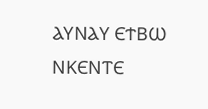ⲀⲨⲚⲀⲨ ⲈϮⲂⲰ ⲚⲔⲈⲚⲦⲈ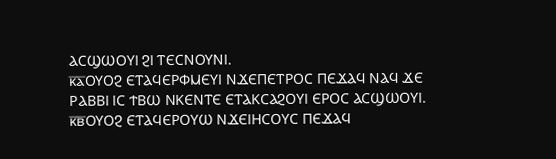ⲀⲤϢⲰⲞⲨⲒ ϨⲒ ⲦⲈⲤⲚⲞⲨⲚⲒ.
ⲕ̅ⲁ̅ⲞⲨⲞϨ ⲈⲦⲀϤⲈⲢⲪⲘⲈⲨⲒ ⲚϪⲈⲠⲈⲦⲢⲞⲤ ⲠⲈϪⲀϤ ⲚⲀϤ ϪⲈ ⲢⲀⲂⲂⲒ ⲒⲤ ϮⲂⲰ ⲚⲔⲈⲚⲦⲈ ⲈⲦⲀⲔⲤⲀϨⲞⲨⲒ ⲈⲢⲞⲤ ⲀⲤϢⲰⲞⲨⲒ.
ⲕ̅ⲃ̅ⲞⲨⲞϨ ⲈⲦⲀϤⲈⲢⲞⲨⲰ ⲚϪⲈⲒⲎⲤⲞⲨⲤ ⲠⲈϪⲀϤ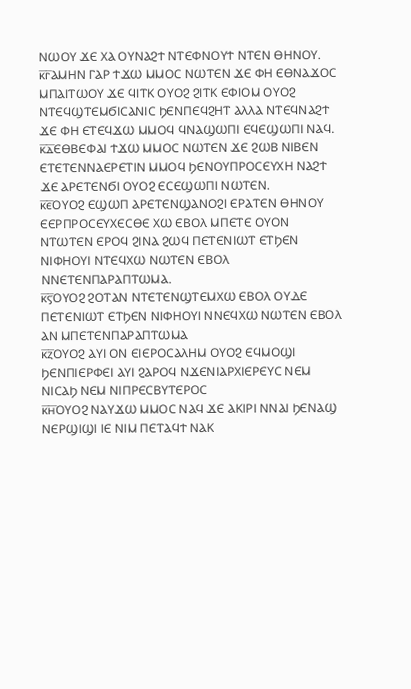ⲚⲰⲞⲨ ϪⲈ ⲬⲀ ⲞⲨⲚⲀϨϮ ⲚⲦⲈⲪⲚⲞⲨϮ ⲚⲦⲈⲚ ⲐⲎⲚⲞⲨ.
ⲕ̅ⲅ̅ⲀⲘⲎⲚ ⲄⲀⲢ ϮϪⲰ ⲘⲘⲞⲤ ⲚⲰⲦⲈⲚ ϪⲈ ⲪⲎ ⲈⲐⲚⲀϪⲞⲤ ⲘⲠⲀⲒⲦⲰⲞⲨ ϪⲈ ϤⲒⲦⲔ ⲞⲨⲞϨ ϨⲒⲦⲔ ⲈⲪⲒⲞⲘ ⲞⲨⲞϨ ⲚⲦⲈϤϢⲦⲈⲘϬⲒⲤⲀⲚⲒⲤ ϦⲈⲚⲠⲈϤϨⲎⲦ ⲀⲖⲖⲀ ⲚⲦⲈϤⲚⲀϨϮ ϪⲈ ⲪⲎ ⲈⲦⲈϤϪⲰ ⲘⲘⲞϤ ϤⲚⲀϢⲰⲠⲒ ⲈϤⲈϢⲰⲠⲒ ⲚⲀϤ.
ⲕ̅ⲇ̅ⲈⲐⲂⲈⲪⲀⲒ ϮϪⲰ ⲘⲘⲞⲤ ⲚⲰⲦⲈⲚ ϪⲈ ϨⲰⲂ ⲚⲒⲂⲈⲚ ⲈⲦⲈⲦⲈⲚⲚⲀⲈⲢⲈⲦⲒⲚ ⲘⲘⲞϤ ϦⲈⲚⲞⲨⲠⲢⲞⲤⲈⲨⲬⲎ ⲚⲀϨϮ ϪⲈ ⲀⲢⲈⲦⲈⲚϬⲒ ⲞⲨⲞϨ ⲈⲤⲈϢⲰⲠⲒ ⲚⲰⲦⲈⲚ.
ⲕ̅ⲉ̅ⲞⲨⲞϨ ⲈϢⲰⲠ ⲀⲢⲈⲦⲈⲚϢⲀⲚⲞϨⲒ ⲈⲢⲀⲦⲈⲚ ⲐⲎⲚⲞⲨ ⲈⲈⲢⲠⲢⲞⲤⲈⲨⲬⲈⲤⲐⲈ ⲬⲰ ⲈⲂⲞⲖ ⲘⲠⲈⲦⲈ ⲞⲨⲞⲚ ⲚⲦⲰⲦⲈⲚ ⲈⲢⲞϤ ϨⲒⲚⲀ ϨⲰϤ ⲠⲈⲦⲈⲚⲒⲰⲦ ⲈⲦϦⲈⲚ ⲚⲒⲪⲎⲞⲨⲒ ⲚⲦⲈϤⲬⲰ ⲚⲰⲦⲈⲚ ⲈⲂⲞⲖ ⲚⲚⲈⲦⲈⲚⲠⲀⲢⲀⲠⲦⲰⲘⲀ.
ⲕ̅ⲋ̅ⲞⲨⲞϨ ϨⲞⲦⲀⲚ ⲚⲦⲈⲦⲈⲚϢⲦⲈⲘⲬⲰ ⲈⲂⲞⲖ ⲞⲨⲆⲈ ⲠⲈⲦⲈⲚⲒⲰⲦ ⲈⲦϦⲈⲚ ⲚⲒⲪⲎⲞⲨⲒ ⲚⲚⲈϤⲬⲰ ⲚⲰⲦⲈⲚ ⲈⲂⲞⲖ ⲀⲚ ⲘⲠⲈⲦⲈⲚⲠⲀⲢⲀⲠⲦⲰⲘⲀ
ⲕ̅ⲍ̅ⲞⲨⲞϨ ⲀⲨⲒ ⲞⲚ ⲈⲒⲈⲢⲞⲤⲀⲖⲎⲘ ⲞⲨⲞϨ ⲈϤⲘⲞϢⲒ ϦⲈⲚⲠⲒⲈⲢⲪⲈⲒ ⲀⲨⲒ ϨⲀⲢⲞϤ ⲚϪⲈⲚⲒⲀⲢⲬⲒⲈⲢⲈⲨⲤ ⲚⲈⲘ ⲚⲒⲤⲀϦ ⲚⲈⲘ ⲚⲒⲠⲢⲈⲤⲂⲨⲦⲈⲢⲞⲤ
ⲕ̅ⲏ̅ⲞⲨⲞϨ ⲚⲀⲨϪⲰ ⲘⲘⲞⲤ ⲚⲀϤ ϪⲈ ⲀⲔⲒⲢⲒ ⲚⲚⲀⲒ ϦⲈⲚⲀϢ ⲚⲈⲢϢⲒϢⲒ ⲒⲈ ⲚⲒⲘ ⲠⲈⲦⲀϤϮ ⲚⲀⲔ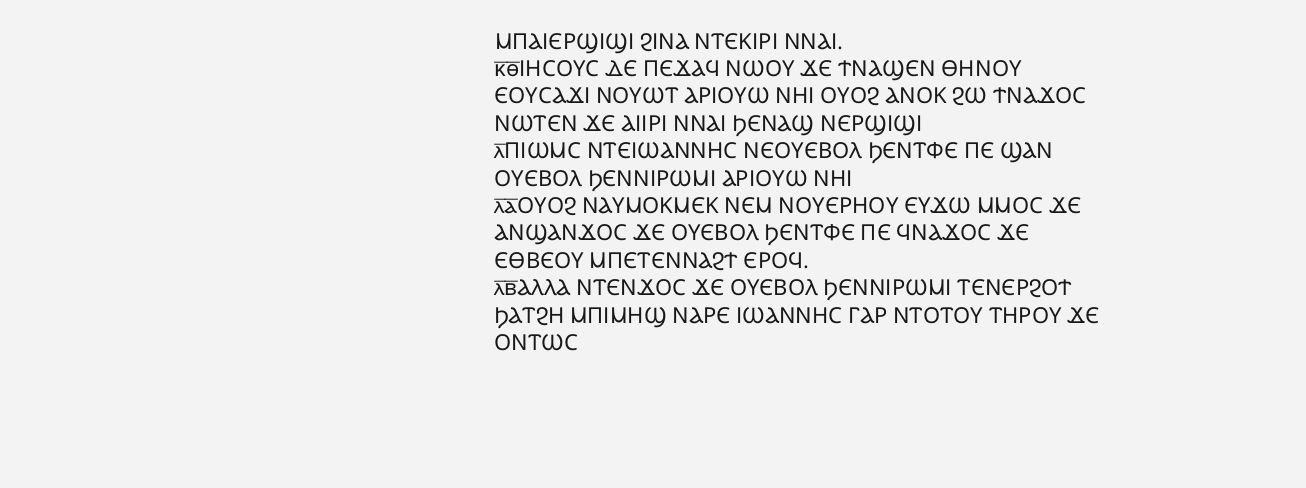ⲘⲠⲀⲒⲈⲢϢⲒϢⲒ ϨⲒⲚⲀ ⲚⲦⲈⲔⲒⲢⲒ ⲚⲚⲀⲒ.
ⲕ̅ⲑ̅ⲒⲎⲤⲞⲨⲤ ⲆⲈ ⲠⲈϪⲀϤ ⲚⲰⲞⲨ ϪⲈ ϮⲚⲀϢⲈⲚ ⲐⲎⲚⲞⲨ ⲈⲞⲨⲤⲀϪⲒ ⲚⲞⲨⲰⲦ ⲀⲢⲒⲞⲨⲰ ⲚⲎⲒ ⲞⲨⲞϨ ⲀⲚⲞⲔ ϨⲰ ϮⲚⲀϪⲞⲤ ⲚⲰⲦⲈⲚ ϪⲈ ⲀⲒⲒⲢⲒ ⲚⲚⲀⲒ ϦⲈⲚⲀϢ ⲚⲈⲢϢⲒϢⲒ
ⲗ̅ⲠⲒⲰⲘⲤ ⲚⲦⲈⲒⲰⲀⲚⲚⲎⲤ ⲚⲈⲞⲨⲈⲂⲞⲖ ϦⲈⲚⲦⲪⲈ ⲠⲈ ϢⲀⲚ ⲞⲨⲈⲂⲞⲖ ϦⲈⲚⲚⲒⲢⲰⲘⲒ ⲀⲢⲒⲞⲨⲰ ⲚⲎⲒ
ⲗ̅ⲁ̅ⲞⲨⲞϨ ⲚⲀⲨⲘⲞⲔⲘⲈⲔ ⲚⲈⲘ ⲚⲞⲨⲈⲢⲎⲞⲨ ⲈⲨϪⲰ ⲘⲘⲞⲤ ϪⲈ ⲀⲚϢⲀⲚϪⲞⲤ ϪⲈ ⲞⲨⲈⲂⲞⲖ ϦⲈⲚⲦⲪⲈ ⲠⲈ ϤⲚⲀϪⲞⲤ ϪⲈ ⲈⲐⲂⲈⲞⲨ ⲘⲠⲈⲦⲈⲚⲚⲀϨϮ ⲈⲢⲞϤ.
ⲗ̅ⲃ̅ⲀⲖⲖⲀ ⲚⲦⲈⲚϪⲞⲤ ϪⲈ ⲞⲨⲈⲂⲞⲖ ϦⲈⲚⲚⲒⲢⲰⲘⲒ ⲦⲈⲚⲈⲢϨⲞϮ ϦⲀⲦϨⲎ ⲘⲠⲒⲘⲎϢ ⲚⲀⲢⲈ ⲒⲰⲀⲚⲚⲎⲤ ⲄⲀⲢ ⲚⲦⲞⲦⲞⲨ ⲦⲎⲢⲞⲨ ϪⲈ ⲞⲚⲦⲰⲤ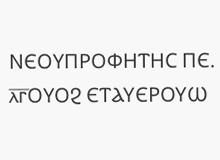ⲚⲈⲞⲨⲠⲢⲞⲪⲎⲦⲎⲤ ⲠⲈ.
ⲗ̅ⲅ̅ⲞⲨⲞϨ ⲈⲦⲀⲨⲈⲢⲞⲨⲰ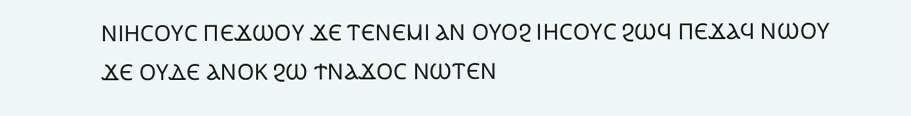ⲚⲒⲎⲤⲞⲨⲤ ⲠⲈϪⲰⲞⲨ ϪⲈ ⲦⲈⲚⲈⲘⲒ ⲀⲚ ⲞⲨⲞϨ ⲒⲎⲤⲞⲨⲤ ϨⲰϤ ⲠⲈϪⲀϤ ⲚⲰⲞⲨ ϪⲈ ⲞⲨⲆⲈ ⲀⲚⲞⲔ ϨⲰ ϮⲚⲀϪⲞⲤ ⲚⲰⲦⲈⲚ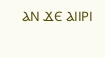ⲀⲚ ϪⲈ ⲀⲒⲒⲢⲒ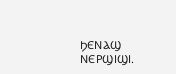ϦⲈⲚⲀϢ ⲚⲈⲢϢⲒϢⲒ.